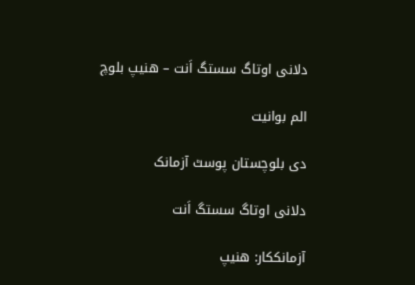دلانی اوتاگ سستگ اَنت – ھنیپ بلوچ

الم بوانیت

دی بلوچستان پوسٹ آزمانک

دلانی اوتاگ سستگ اَنت

آزمانککار: ھنیپ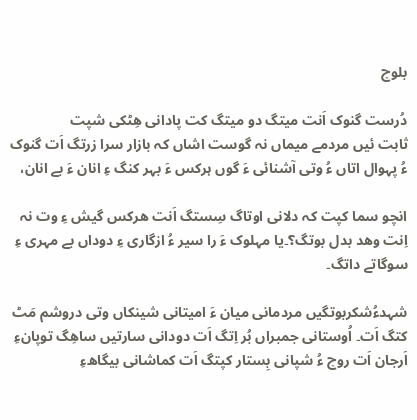بلوچ

دُرست گنوک اَنت میتگ دو میتگ کت پادانی ھِٹکی شپت
ثابت ئیں مردمے میماں نہ گوست اشاں کہ بازار سرا زرتگ اَت گنوک ءُ پہوال اتاں ءُ وتی آشنائی ءَ گوں ہرکس ءَ بہر کنگ ءِ انان ءَ بے انان،

انچو سما کپت کہ دلانی اوتاگ سِستگ اَنت ھرکس گیش ءِ وت نہ اِنت وھد بدل بوتگ؟۔یا مہلوک ءَ را سیر ءُ ازگاری ءِ دوداں بے مہری ءِ سوگاتے داتگ۔

شہدءُشکربوتگیں مردمانی میان ءَ امیتانی شینکاں وتی دروشم مَٹ کتگ اَت۔ اُوستانی جمبراں بُر اِتگ اَت دودانی سارتیں ساھِگ توپانءِ اَرجان اَت روچ ءُ شپانی بِستار کپتگ اَت کماشانی بیگاھءِ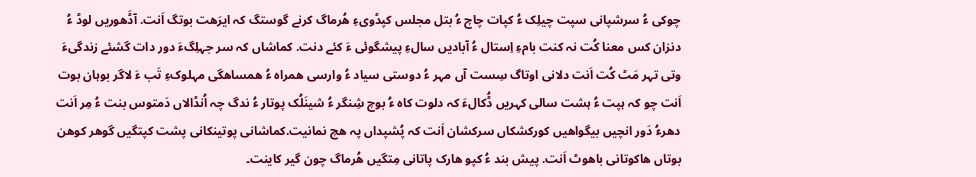چوکی ءُ سرشپانی سپت چیلِک ءُ کپات چاچ ءُ بتل مجلس کپڈویءِ ھُرماگ کرنے گوستگ کہ ایرَھت بوتگ اَنت. آڈَھوریں لوڈ ءُ دنزان کس معنا کُت نہ کنت بامءِ اِستال ءُ آبادیں سالءِ پیشگوئی ءَ کئے دنت. کماشاں کہ سر جہلِگءَ دور دات گشئے زندگیءَ وتی تہر مَٹ کُت اَنت دلانی اوتاگ سِست آں مہر ءُ دوستی سیاد ءُ وارسی ھمراہ ءُ ھمساھگی مہلوکءِ تَب ءَ لاگر بوہان بوت اَنت چو کہ ہپت ءُ ہشت سالی کہریں ڈُکالءَ کہ دلوت کاہ ءُ بوچ شِنگر ءُ شینَلُک پوتار ءُ ندگ چہ اُنڈالاں دَمتوس بنت ءُ مِر اَنت دھرءُ دَور انچیں بیگواھیں کورکشکاں سرکشان اَنت کہ پُشپداں پہ ھچ نمانیت.کماشانی پوتینکانی پشت کپتگیں گوھر کوھن بوتاں ھاکوتانی باھوٹ اَنت. پیش بند ءُ کپو ھارک پاتانی مِتگیں ھُرماگ چون گیر کاینت۔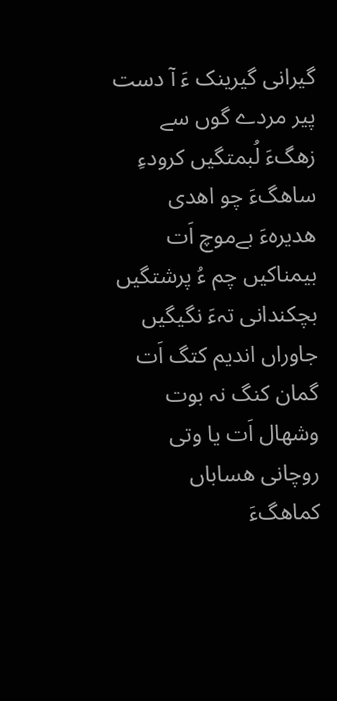گیرانی گیرینک ءَ آ دست پیر مردے گوں سے زھگءَ لُبمتگیں کرودءِ ساھگءَ چو اھدی ھدیرہءَ بےموچ اَت بیمناکیں چم ءُ پرشتگیں بچکندانی تہءَ نگیگیں جاوراں اندیم کتگ اَت گمان کنگ نہ بوت وشھال اَت یا وتی روچانی ھساباں کماھگءَ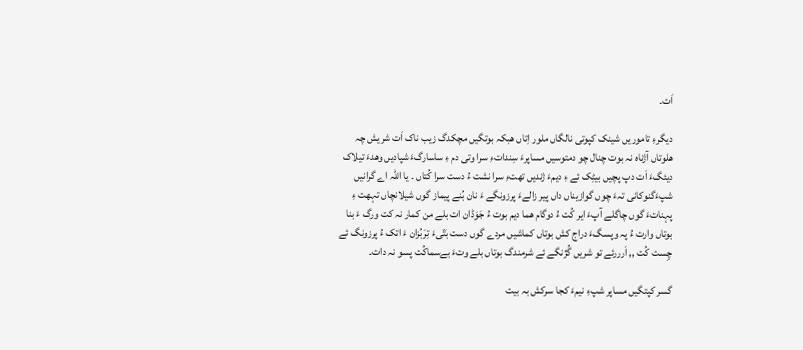اَت۔

دیگرءِ تاموریں شینک کپوتی نالگاں ملور اِتاں ھبکہ بوتگیں مچکدگ زیب ناک اَت شریش چہ ھلوتاں آژناہ نہ بوت چنال چو دمتوسیں مساپرءَ سِنداتءِ سرا وتی دم ءِ ساسارگءَ شپادیں وھدءَ تیلاک دیئگءَ اَت دپ پچیں بیٹِک ئے ءِ دیمءَ ژندیں تھتءِ سرا نشت ءُ دست سرا کُتاں ۔ یا اللہ اے گرانیں شپءَگنوکانی تہءَ چوں گوازیناں داں پیر زالےءَ پرزونگے ءَ نان بُنے پیماز گوں شیلانچاں تہھت ءِ پہناتءَ گوں چاگلے آپءَ ایر کُت ءُ دوگام ھما دیم بوت ءُ جَوَڈان ات بلے من کمار نہ کت ورگ ءَ بنا بوتاں وارت ءُ پہ وپسگءَ دراج کش بوتاں کماشیں مردے گوں دست بَتّیءَ تِرَبُزان ءَ اتک ءُ پرزونگ ئے چِست کُت ,, اَرررئے تو شریں گُژنگے ئے شرمندگ بوتاں بلے وتءَ بےسماکُت پسو نہ دات۔

گسر کپتگیں مساپر شپءِ نیمءَ کجا سرکش بہ بیت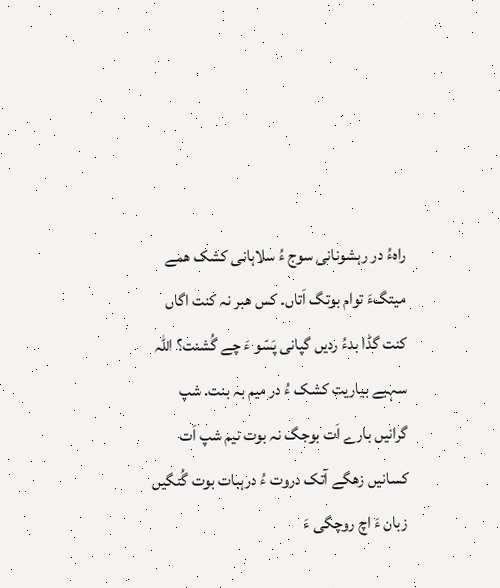راہءُ در رہشونانی سوج ءُ سلاہانی کشک ھمے میتگءَ توام بوتگ اَتاں۔ کس ھبر نہ کنت اگاں کنت گڈا بدءُ ردیں گپانی پَسّو ءَ چے گُشنت؟ اللہ سہبے بیاریت کشک ءُ در میم بہ بنت. شپ گرانیں بارے اَت بوجگ نہ بوت نیم شپ اَت کسانیں زھگے آتک دروت ءُ درہبات بوت گُنگیں زبان ءَ اچ روچگی ءَ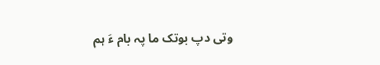وتی دپ بوتک ما پہ بام ءَ ہم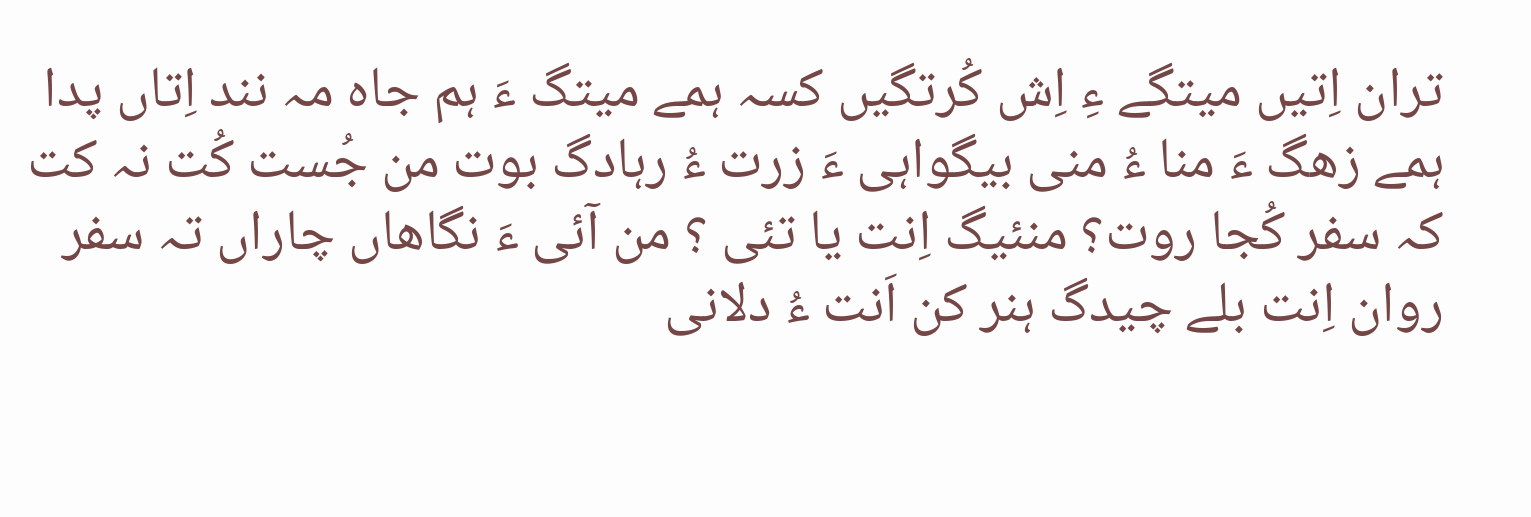تران اِتیں میتگے ءِ اِش کُرتگیں کسہ ہمے میتگ ءَ ہم جاہ مہ نند اِتاں پدا ہمے زھگ ءَ منا ءُ منی بیگواہی ءَ زرت ءُ رہادگ بوت من جُست کُت نہ کت کہ سفر کُجا روت؟ منئیگ اِنت یا تئی ؟ من آئی ءَ نگاھاں چاراں تہ سفر روان اِنت بلے چیدگ ہنر کن اَنت ءُ دلانی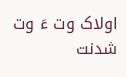اولاک وت ءَ وت شدنت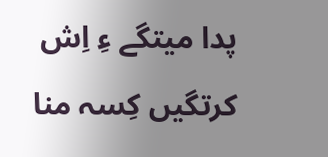پدا میتگے ءِ اِش کرتگیں کِسہ منا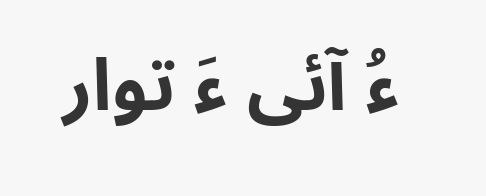ءُ آئی ءَ توار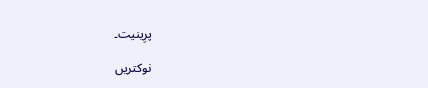پرِینیت۔

نوکتریں